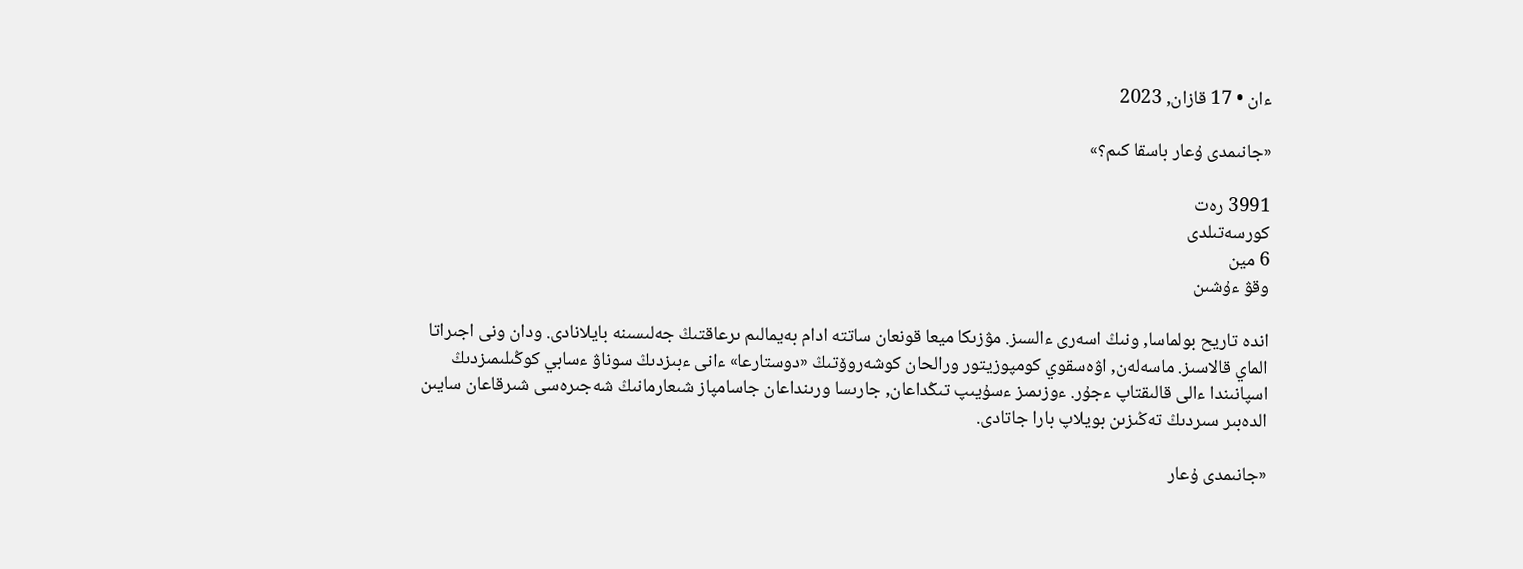ءان • 17 قازان, 2023

«جانىمدى ۇعار باسقا كىم؟»

3991 رەت
كورسەتىلدى
6 مين
وقۋ ءۇشىن

اندە تاريح بولماسا, ونىڭ اسەرى ءالسىز. مۋزىكا ميعا قونعان ساتتە ادام بەيمالىم ىرعاقتىڭ جەلىسىنە بايلانادى. ودان ونى اجىراتا الماي قالاسىز. ماسەلەن, اۋەسقوي كومپوزيتور ورالحان كوشەروۆتىڭ «دوستارعا» ءانى ءبىزدىڭ سوناۋ ءسابي كوڭىلىمىزدىڭ اسپانىندا ءالى قالىقتاپ ءجۇر. ءوزىمىز ءسۇيىپ تىڭداعان, جارىسا ورىنداعان جاسامپاز شىعارمانىڭ شەجىرەسى شىرقاعان سايىن الدەبىر سىردىڭ تەڭىزىن بويلاپ بارا جاتادى.

«جانىمدى ۇعار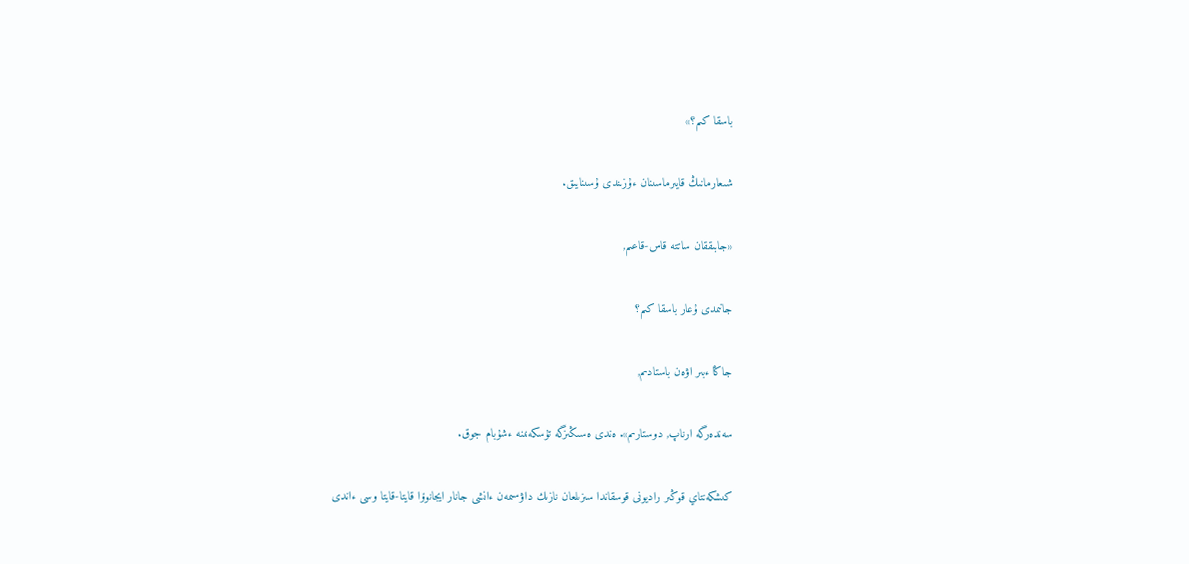باسقا كىم؟»

شىعارمانىڭ قايىرماسىنان ءۇزىندى ۇسىنايىق.

«جابىققان ساتتە قاس-قاعىم,

جانىمدى ۇعار باسقا كىم؟

جاڭا ءبىر اۋەن باستادىم,

سەندەرگە ارناپ, دوستارىم». ەندى ەسىڭىزگە تۇسكەنىنە ءشۇبام جوق.

كىشكەنتاي قوڭىر راديونى قوسقاندا سىزىلعان نازىك داۋسىمەن ءانشى جانار ايجانوۆا قايتا-قايتا وسى ءاندى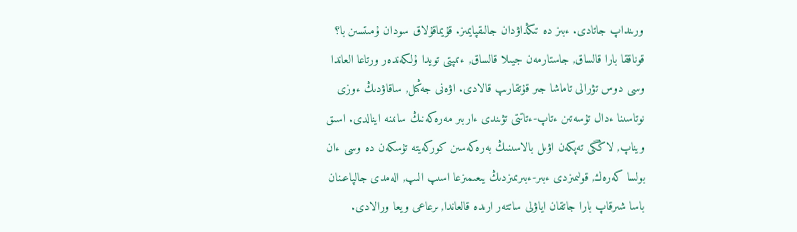ورىنداپ جاتادى. ءبىز دە تىڭداۋدان جالىقپايمىز. قۇيماقۇلاق سودان ۇمىتسىن با؟ قوناققا بارا قالساق, جاستارمەن جيىلا قالساق, ءتىپتى تويدا ۇلكەندەر ورتاعا العاندا وسى دوس تۋرالى تاماشا جىر قۇتقارىپ قالادى. اۋەنى جەڭىل, ساقاۋدىڭ ءوزى نوتاسىنا ءدال تۇسەتىن ءتاپ-ءتاتتى تۋىندى ءاربىر مەرەكەنىڭ سانىنە اينالدى. اسىق ويناپ, لاڭگى تەپكەن اۋىل بالاسىنىڭ بەرەكەسىن كوركەيتە تۇسكەن دە وسى ءان بولسا كەرەك, قولىمىزدى ءبىر-ءبىرىمىزدىڭ يىعىمىزعا اسىپ الىپ, الەمدى جالپاعىنان باسا شىرقاپ بارا جاتقان اياۋلى ساتتەر ارىدە قالعاندا, ىرعاعى ويعا ورالادى.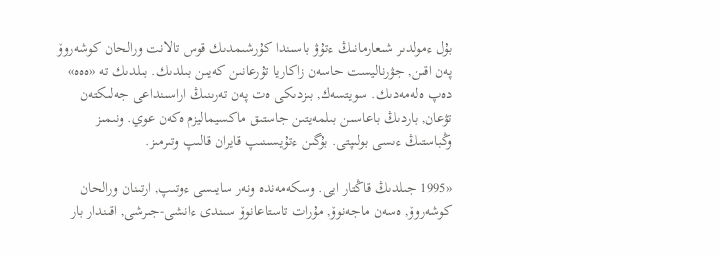بۇل ءمولدىر شىعارمانىڭ ءتۇۋ باسىندا كۇرشىمدىك قوس تالانت ورالحان كوشەروۆ پەن اقىن, جۋرناليست حاسەن زاكاريا تۇرعانىن كەيىن بىلدىك. بىلدىك تە «ەەە» دەپ ەلەمەدىك. سويتسەك, بىزدىكى ەت پەن تەرىنىڭ اراسىنداعى جەلىكتەن تۋعان, باردىڭ باعاسىن بىلمەيتىن جاستىق ماكسيماليزم ەكەن عوي. ونىمىز وڭباستىڭ ءىسى بولىپتى. بۇگىن ءتۇيسىنىپ قايران قالىپ وتىرمىز.

«1995 جىلدىڭ قاڭتار ايى. وسكەمەندە ونەر سايىسى ءوتىپ, ارتىنان ورالحان كوشەروۆ, ەسەن ماجەنوۆ, مۇرات تاستاعانوۆ سىندى ءانشى-جىرشى, اقىندار بار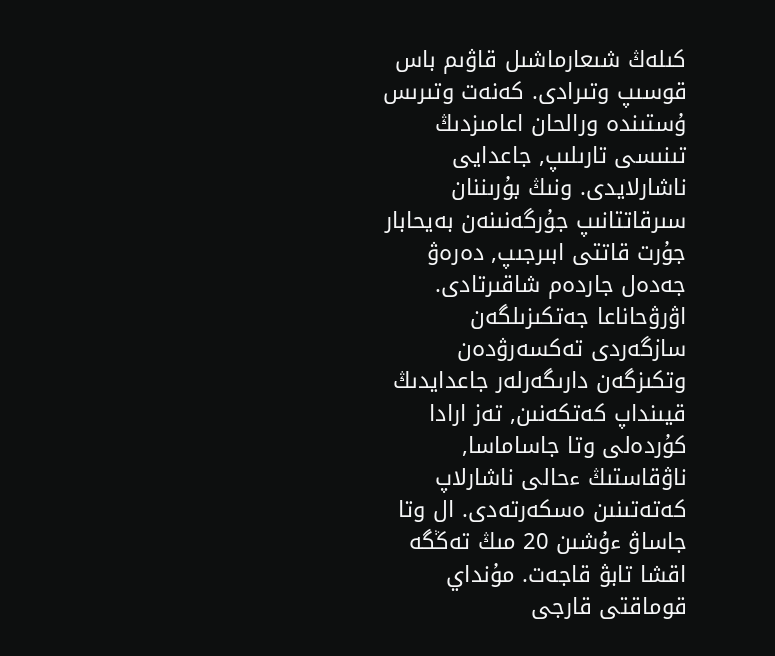كىلەڭ شىعارماشىل قاۋىم باس قوسىپ وتىرادى. كەنەت وتىرىس ۇستىندە ورالحان اعامىزدىڭ تىنىسى تارىلىپ, جاعدايى ناشارلايدى. ونىڭ بۇرىننان سىرقاتتانىپ جۇرگەنىنەن بەيحابار جۇرت قاتتى ابىرجىپ, دەرەۋ جەدەل جاردەم شاقىرتادى. اۋرۋحاناعا جەتكىزىلگەن سازگەردى تەكسەرۋدەن وتكىزگەن دارىگەرلەر جاعدايدىڭ قيىنداپ كەتكەنىن, تەز ارادا كۇردەلى وتا جاساماسا, ناۋقاستىڭ ءحالى ناشارلاپ كەتەتىنىن ەسكەرتەدى. ال وتا جاساۋ ءۇشىن 20 مىڭ تەڭگە اقشا تابۋ قاجەت. مۇنداي قوماقتى قارجى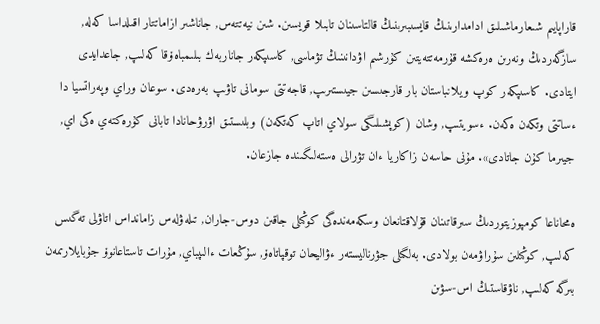قاراپايىم شىعارماشىلىق ادامدارىنىڭ قايسىبىرىنىڭ قالتاسىنان تابىلا قويسىن. شىن نيەتتەس, جاناشىر ازاماتتار اقىلداسا كەلە, سازگەردىڭ ونەرىن ەرەكشە قۇرمەتتەيتىن كۇرشىم اۋدانىنىڭ تۋماسى, كاسىپكەر جاناربەك بىلىمباەۆقا كەلىپ, جاعدايدى ايتادى. كاسىپكەر كوپ ويلانباستان بار قارجىسىن جيىستىرىپ, قاجەتتى سومانى تاۋىپ بەرەدى. سوعان وراي وپەراتسيا دا ءساتتى وتكەن ەكەن. ءسويتىپ, وشان (كوپشىلىگى سولاي اتاپ كەتكەن) وبلىستىق اۋرۋحانادا تابانى كۇرەكتەي ەكى اي, جيىرما كۇن جاتادى». مۇنى حاسەن زاكاريا ءان تۋرالى ەستەلىگىندە جازعان.

ەمحاناعا كومپوزيتوردىڭ سىرقاتىنان قۇلاقتانعان وسكەمەندەگى كوڭىلى جاقىن دوس-جاران, تىلەۋلەس زامانداس اتاۋلى تەگىس كەلىپ, كوڭىلىن سۇراۋمەن بولادى. بەلگىلى جۋرناليستەر ءۋاليحان توقپاتاەۆ, سۇڭعات ءالىپباي, مۇرات تاستاعانوۆ جۇبايلارىمەن بىرگە كەلىپ, ناۋقاستىڭ اس-سۋىن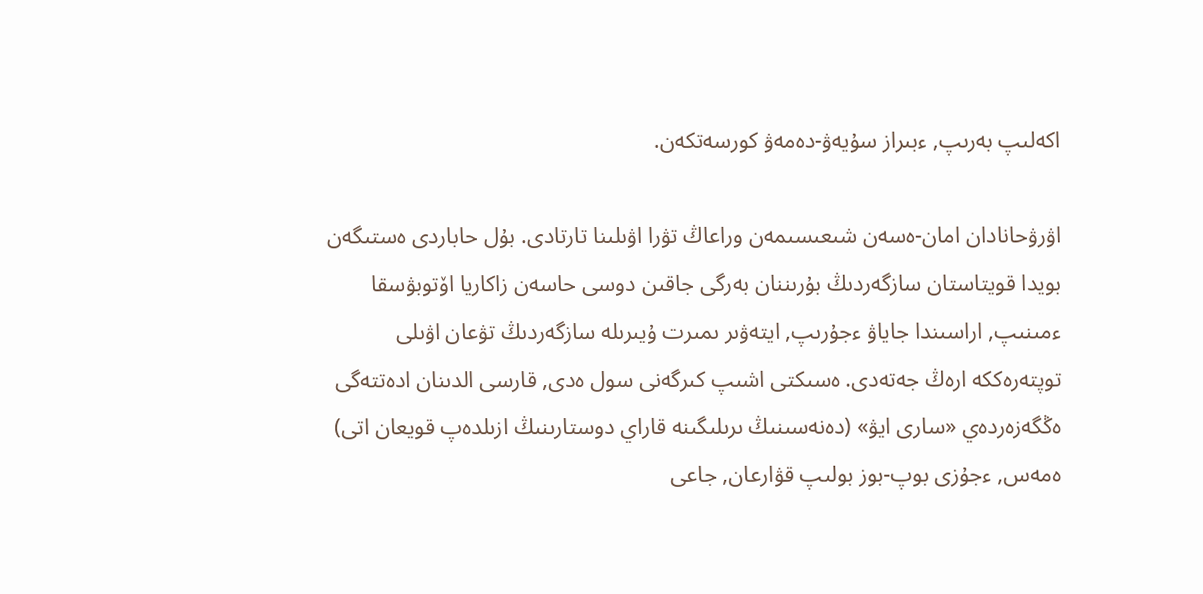اكەلىپ بەرىپ, ءبىراز سۇيەۋ-دەمەۋ كورسەتكەن.

اۋرۋحانادان امان-ەسەن شىعىسىمەن وراعاڭ تۋرا اۋىلىنا تارتادى. بۇل حاباردى ەستىگەن بويدا قويتاستان سازگەردىڭ بۇرىننان بەرگى جاقىن دوسى حاسەن زاكاريا اۆتوبۋسقا ءمىنىپ, اراسىندا جاياۋ ءجۇرىپ, ايتەۋىر ىمىرت ۇيىرىلە سازگەردىڭ تۋعان اۋىلى توپتەرەككە ارەڭ جەتەدى. ەسىكتى اشىپ كىرگەنى سول ەدى, قارسى الدىنان ادەتتەگى ەڭگەزەردەي «سارى ايۋ» (دەنەسىنىڭ ىرىلىگىنە قاراي دوستارىنىڭ ازىلدەپ قويعان اتى) ەمەس, ءجۇزى بوپ-بوز بولىپ قۋارعان, جاعى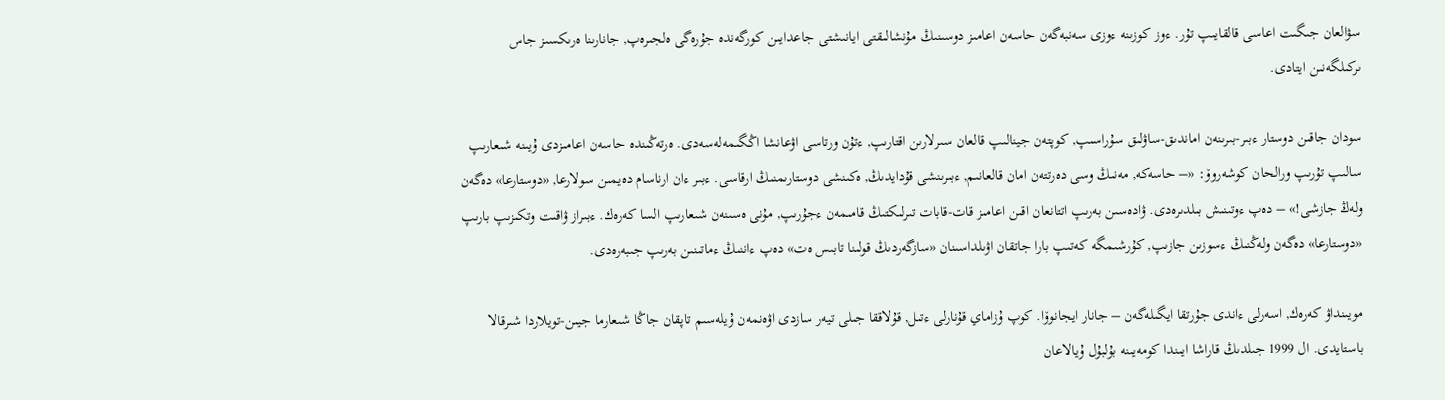سۋالعان جىگىت اعاسى قالقايىپ تۇر. ءوز كوزىنە ءوزى سەنبەگەن حاسەن اعامىز دوسىنىڭ مۇنشالىقتى ايانىشتى جاعدايىن كورگەندە جۇرەگى ەلجىرەپ, جانارىنا ەرىكسىز جاس ىركىلگەنىن ايتادى.

سودان جاقىن دوستار ءبىر-بىرىنەن اماندىق-ساۋلىق سۇراسىپ, كوپتەن جينالىپ قالعان سىرلارىن اقتارىپ, ءتۇن ورتاسى اۋعانشا اڭگىمەلەسەدى. ەرتەڭىندە حاسەن اعامىزدى ۇيىنە شىعارىپ سالىپ تۇرىپ ورالحان كوشەروۆ: «– حاسەكە, مەنىڭ وسى دەرتتەن امان قالعانىم, ءبىرىنشى قۇدايدىڭ, ەكىنشى دوستارىمنىڭ ارقاسى. ءبىر ءان ارناسام دەيمىن سولارعا, «دوستارعا» دەگەن ولەڭ جازشى!» – دەپ ءوتىنىش بىلدىرەدى. ۋادەسىن بەرىپ اتتانعان اقىن اعامىز قات-قابات تىرلىكتىڭ قامىمەن ءجۇرىپ, مۇنى ەسىنەن شىعارىپ السا كەرەك. ءبىراز ۋاقىت وتكىزىپ بارىپ «دوستارعا» دەگەن ولەڭنىڭ ءسوزىن جازىپ, كۇرشىمگە كەتىپ بارا جاتقان اۋىلداسىنان «سازگەردىڭ قولىنا تابىس ەت» دەپ ءاننىڭ ءماتىنىن بەرىپ جىبەرەدى.

مويىنداۋ كەرەك, اسەرلى ءاندى جۇرتقا ايگىلەگەن – جانار ايجانوۆا. كوپ ۇزاماي قۇنارلى ءتىل, قۇلاققا جىلى تيەر سازدى اۋەنمەن ۇيلەسىم تاپقان جاڭا شىعارما جيىن-تويلاردا شىرقالا باستايدى. ال 1999 جىلدىڭ قاراشا ايىندا كومەيىنە بۇلبۇل ۇيالاعان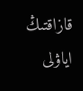قازاقتىڭ اياۋلى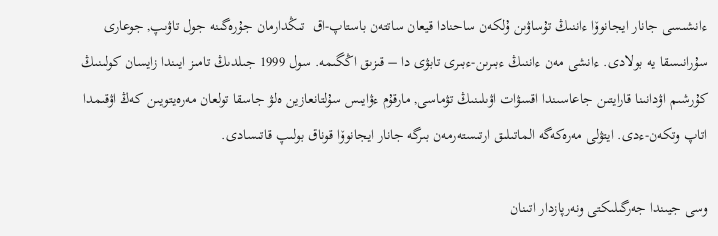ءانشىسى جانار ايجانوۆا ءاننىڭ تۇساۋىن ۇلكەن ساحنادا قيعان ساتتەن باستاپ-اق  تىڭدارمان جۇرەگىنە جول تاۋىپ, جوعارى سۇرانىسقا يە بولادى. ءانشى مەن ءاننىڭ ءبىرىن-ءبىرى تابۋى دا – قىزىق اڭگىمە. سول 1999 جىلدىڭ تامىز ايىندا زايسان كولىنىڭ كۇرشىم اۋدانىنا قارايتىن جاعاسىندا اقسۋات اۋىلىنىڭ تۋماسى, مارقۇم ءۋايىس سۇلتانعازين ەلۋ جاسقا تولعان مەرەيتويىن كەڭ اۋقىمدا اتاپ وتكەن-ءدى. ايتۋلى مەرەكەگە الماتىلىق ارتىستەرمەن بىرگە جانار ايجانوۆا قوناق بولىپ قاتىسادى.

وسى جيىندا جەرگىلىكتى ونەرپازدار اتىنان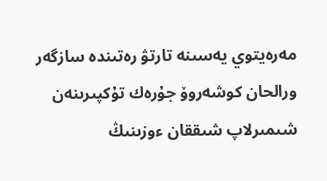مەرەيتوي يەسىنە تارتۋ رەتىندە سازگەر ورالحان كوشەروۆ جۇرەك تۇكپىرىنەن شىمىرلاپ شىققان ءوزىنىڭ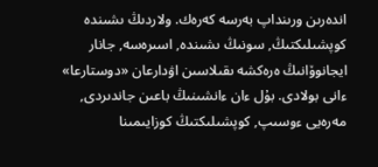اندەرىن ورىنداپ بەرسە كەرەك. ولاردىڭ ىشىندە كوپشىلىكتىڭ, سونىڭ ىشىندە, اسىرەسە, جانار ايجانوۆانىڭ ەرەكشە ىقىلاسىن اۋدارعان «دوستارعا» ءانى بولادى. بۇل ءان ءانشىنىڭ باعىن جاندىردى, مەرەيى ءوسىپ, كوپشىلىكتىڭ كوزايىمىنا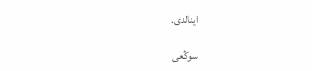اينالدى.

سوڭعى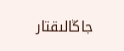جاڭالىقتار